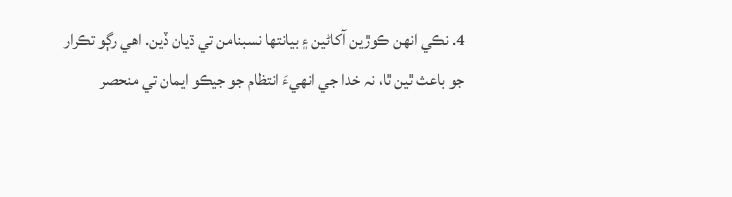4. نڪي انھن ڪوڙين آکاڻين ۽ بيانتھا نسبنامن تي ڌيان ڏين. اھي رڳو تڪرار جو باعث ٿين ٿا، نہ خدا جي انھيءَ انتظام جو جيڪو ايمان تي منحصر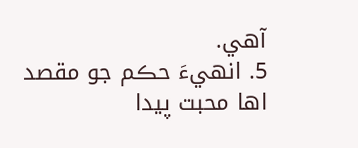آھي.
5. انھيءَ حڪم جو مقصد اھا محبت پيدا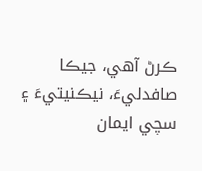ڪرڻ آھي، جيڪا صافدليءَ، نيڪنيتيءَ ۽ سچي ايمان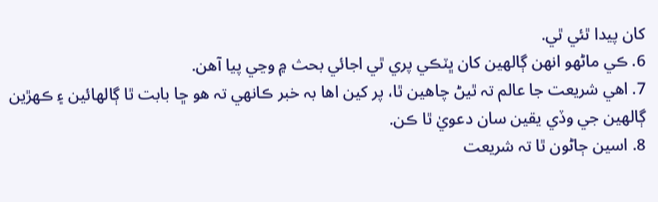کان پيدا ٿئي ٿي.
6. ڪي ماڻھو انھن ڳالھين کان ڀٽڪي پري ٿي اجائي بحث ۾ وڃي پيا آھن.
7. اھي شريعت جا عالم تہ ٿيڻ چاھين ٿا، پر کين اھا بہ خبر ڪانھي تہ ھو ڇا بابت ٿا ڳالھائين ۽ ڪھڙين ڳالھين جي وڏي يقين سان دعويٰ ٿا ڪن.
8. اسين ڄاڻون ٿا تہ شريعت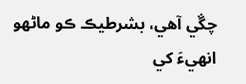چڱي آھي، بشرطيڪ ڪو ماڻھو انھيءَ کي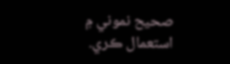صحيح نموني ۾ استعمال ڪري.